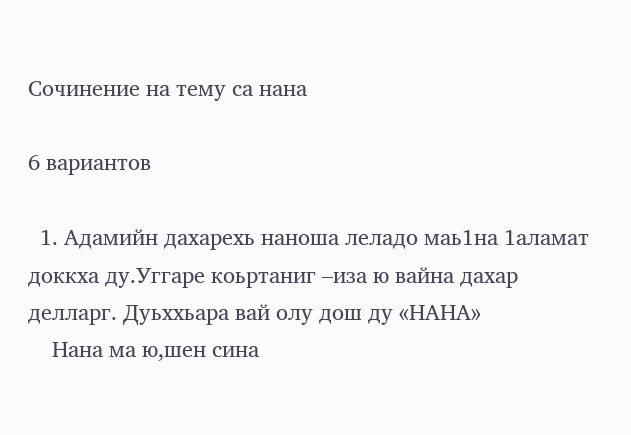Сочинение на тему са нана

6 вариантов

  1. Адамийн дахарехь наноша леладо маь1на 1аламат доккха ду.Уггаре коьртаниг –иза ю вайна дахар делларг. Дуьххьара вай олу дош ду «НАНА»
    Нана ма ю,шен сина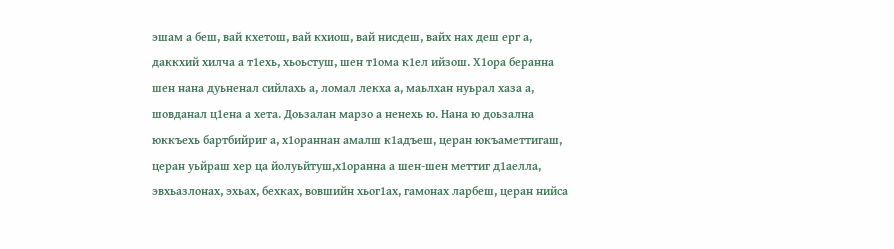эшам а беш, вай кхетош, вай кхиош, вай нисдеш, вайх нах деш ерг а, даккхий хилча а т1ехь, хьоьстуш, шен т1ома к1ел ийзош. Х1ора беранна шен нана дуьненал сийлахь а, ломал лекха а, маьлхан нуьрал хаза а, шовданал ц1ена а хета. Доьзалан марзо а ненехь ю. Нана ю доьзална юккъехь бартбийриг а, х1ораннан амалш к1адъеш, церан юкъаметтигаш, церан уьйраш хер ца йолуьйтуш,х1оранна а шен-шен меттиг д1аелла, эвхьазлонах, эхьах, бехках, вовшийн хьог1ах, гамонах ларбеш, церан нийса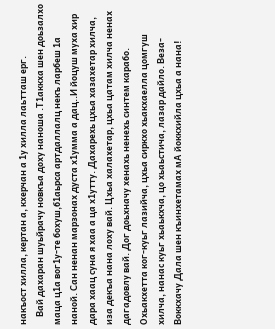накъост хилла, кертан а, кхерчан а 1у хилла лаьтташ ерг.
    Вай дахаран шуьйрачу новкъа доху наноша .Т1аккха шен доьзалхо маца ц1а вог1у-те бохуш,б1аьрса артдаллалц некъ ларбеш 1а наной. Сан ненан марзонах дуста х1умма а дац..И йоцуш муха хир дара хаац суна я хаа а ца х1утту. Дахарехь цхьа хазахетар хилча, иза декъа нана лоху вай. Цхьа халахетар, цхьа цатам хилча ненах дагадовлу вай. Дог доьхначу хенахь ненехь синтем карабо. Охьакхетта ког-куьг лазийча, цхьа сиркхо хьакхаелла цомгуш хилча, нанас куьг хьаькхча, цо хьаьстича, лазар дайло. Веза-Воккхачу Дала шен къинхетамах мА йоккхийла цхьа а нана!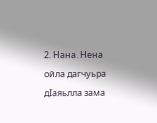2. Нана. Нена ойла дагчуьра дIаяьлла зама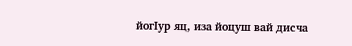йогIур яц, иза йоцуш вай дисча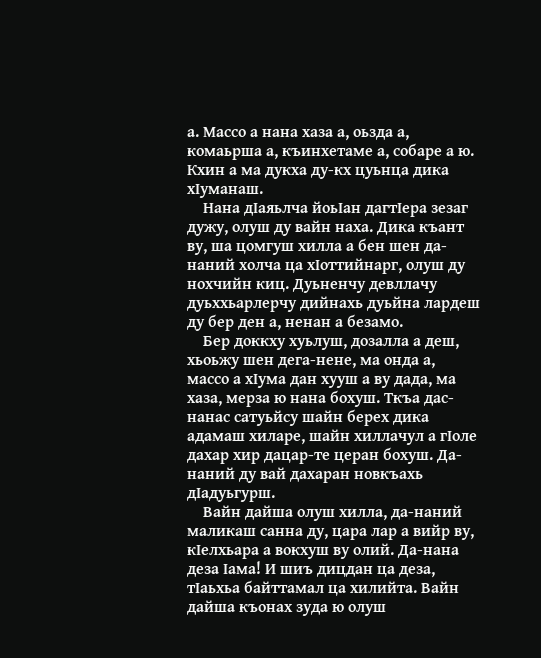а. Массо а нана хаза а, оьзда а, комаьрша а, къинхетаме а, собаре а ю. Кхин а ма дукха ду-кх цуьнца дика хIуманаш.
    Нана дIаяьлча йоьIан дагтIера зезаг дужу, олуш ду вайн наха. Дика къант ву, ша цомгуш хилла а бен шен да-наний холча ца хIоттийнарг, олуш ду нохчийн киц. Дуьненчу девллачу дуьххьарлерчу дийнахь дуьйна лардеш ду бер ден а, ненан а безамо.
    Бер доккху хуьлуш, дозалла а деш, хьоьжу шен дега-нене, ма онда а, массо а хIума дан хууш а ву дада, ма хаза, мерза ю нана бохуш. Ткъа дас-нанас сатуьйсу шайн берех дика адамаш хиларе, шайн хиллачул а гIоле дахар хир дацар-те церан бохуш. Да-наний ду вай дахаран новкъахь дIадуьгурш.
    Вайн дайша олуш хилла, да-наний маликаш санна ду, цара лар а вийр ву, кIелхьара а вокхуш ву олий. Да-нана деза Iама! И шиъ дицдан ца деза, тIаьхьа байттамал ца хилийта. Вайн дайша къонах зуда ю олуш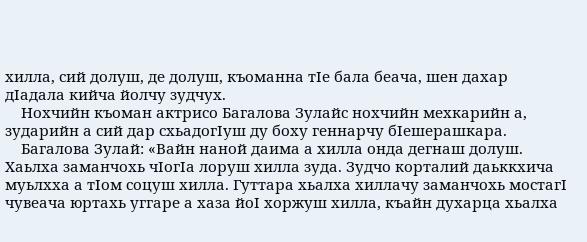хилла, сий долуш, де долуш, къоманна тIе бала беача, шен дахар дIадала кийча йолчу зудчух.
    Нохчийн къоман актрисо Багалова Зулайс нохчийн мехкарийн а, зударийн а сий дар схьадогIуш ду боху геннарчу бIешерашкара.
    Багалова Зулай: «Вайн наной даима а хилла онда дегнаш долуш. Хаьлха заманчохь чIогIа лоруш хилла зуда. Зудчо корталий даьккхича муьлхха а тIом соцуш хилла. Гуттара хьалха хиллачу заманчохь мостагI чувеача юртахь уггаре а хаза йоI хоржуш хилла, къайн духарца хьалха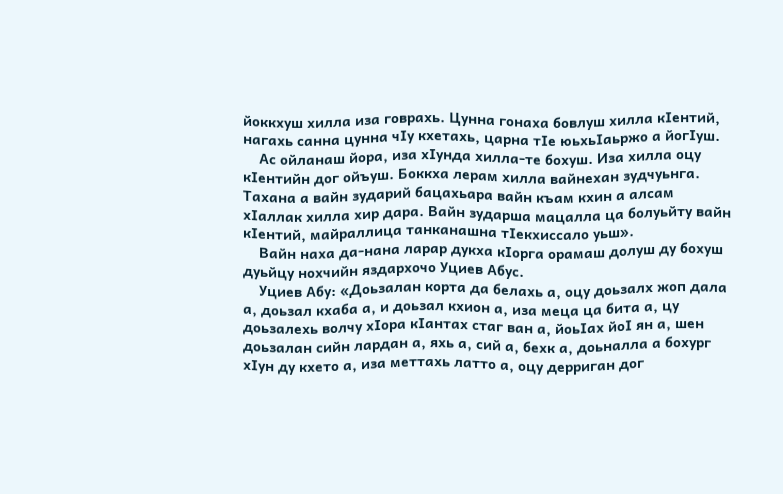йоккхуш хилла иза говрахь. Цунна гонаха бовлуш хилла кIентий, нагахь санна цунна чIу кхетахь, царна тIе юьхьIаьржо а йогIуш.
    Ас ойланаш йора, иза хIунда хилла-те бохуш. Иза хилла оцу кIентийн дог ойъуш. Боккха лерам хилла вайнехан зудчуьнга. Тахана а вайн зударий бацахьара вайн къам кхин а алсам хIаллак хилла хир дара. Вайн зударша мацалла ца болуьйту вайн кIентий, майраллица танканашна тIекхиссало уьш».
    Вайн наха да-нана ларар дукха кIорга орамаш долуш ду бохуш дуьйцу нохчийн яздархочо Уциев Абус.
    Уциев Абу: «Доьзалан корта да белахь а, оцу доьзалх жоп дала а, доьзал кхаба а, и доьзал кхион а, иза меца ца бита а, цу доьзалехь волчу хIора кIантах стаг ван а, йоьIах йоI ян а, шен доьзалан сийн лардан а, яхь а, сий а, бехк а, доьналла а бохург хIун ду кхето а, иза меттахь латто а, оцу дерриган дог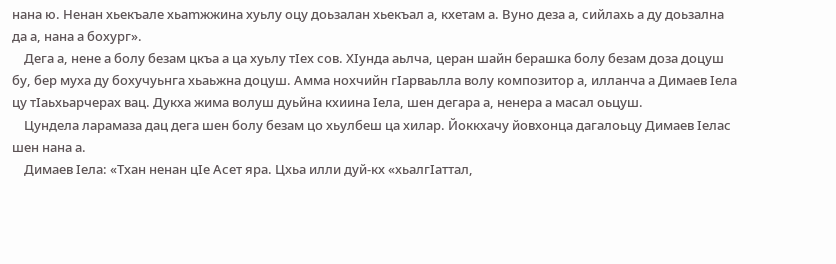нана ю. Ненан хьекъале хьаmжжина хуьлу оцу доьзалан хьекъал а, кхетам а. Вуно деза а, сийлахь а ду доьзална да а, нана а бохург».
    Дега а, нене а болу безам цкъа а ца хуьлу тIех сов. ХIунда аьлча, церан шайн берашка болу безам доза доцуш бу, бер муха ду бохучуьнга хьаьжна доцуш. Амма нохчийн гIарваьлла волу композитор а, илланча а Димаев Iела цу тIаьхьарчерах вац. Дукха жима волуш дуьйна кхиина Iела, шен дегара а, ненера а масал оьцуш.
    Цундела ларамаза дац дега шен болу безам цо хьулбеш ца хилар. Йоккхачу йовхонца дагалоьцу Димаев Iелас шен нана а.
    Димаев Iела: «Тхан ненан цIе Асет яра. Цхьа илли дуй-кх «хьалгIаттал,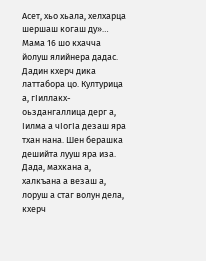Асет, хьо хьала, хелхарца шершаш когаш ду»… Мама 16 шо кхачча йолуш ялийнера дадас. Дадин кхерч дика латтабора цо. Културица а, гIиллакх-оьздангаллица дерг а, Iилма а чIогIа дезаш яра тхан нана. Шен берашка дешийта лууш яра иза. Дада, махкана а, халкъана а везаш а, лоруш а стаг волун дела, кхерч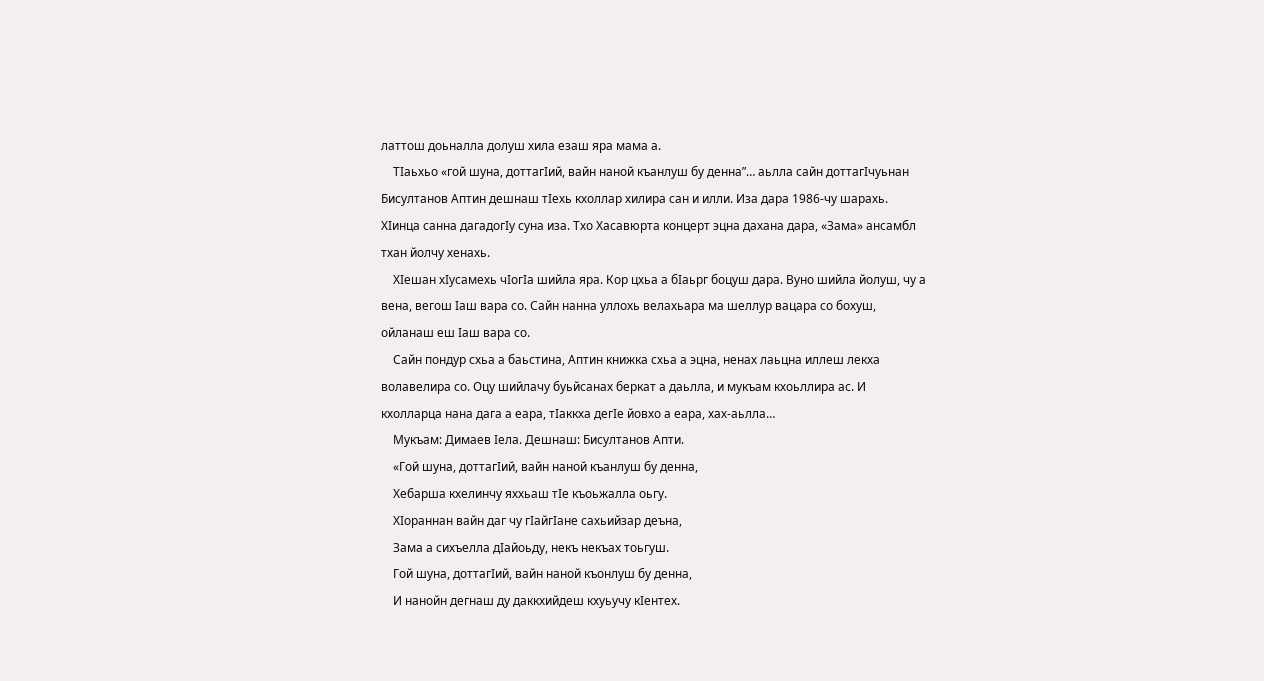латтош доьналла долуш хила езаш яра мама а.
    ТIаьхьо «гой шуна, доттагIий, вайн наной къанлуш бу денна”… аьлла сайн доттагIчуьнан Бисултанов Аптин дешнаш тIехь кхоллар хилира сан и илли. Иза дара 1986-чу шарахь. ХIинца санна дагадогIу суна иза. Тхо Хасавюрта концерт эцна дахана дара, «Зама» ансамбл тхан йолчу хенахь.
    ХIешан хIусамехь чIогIа шийла яра. Кор цхьа а бIаьрг боцуш дара. Вуно шийла йолуш, чу а вена, вегош Iаш вара со. Сайн нанна уллохь велахьара ма шеллур вацара со бохуш, ойланаш еш Iаш вара со.
    Сайн пондур схьа а баьстина, Аптин книжка схьа а эцна, ненах лаьцна иллеш лекха волавелира со. Оцу шийлачу буьйсанах беркат а даьлла, и мукъам кхоьллира ас. И кхолларца нана дага а еара, тIаккха дегIе йовхо а еара, хах-аьлла…
    Мукъам: Димаев Iела. Дешнаш: Бисултанов Апти.
    «Гой шуна, доттагIий, вайн наной къанлуш бу денна,
    Хебарша кхелинчу яххьаш тIе къоьжалла оьгу.
    ХIораннан вайн даг чу гIайгIане сахьийзар деъна,
    Зама а сихъелла дIайоьду, некъ некъах тоьгуш.
    Гой шуна, доттагIий, вайн наной къонлуш бу денна,
    И нанойн дегнаш ду даккхийдеш кхуьучу кIентех.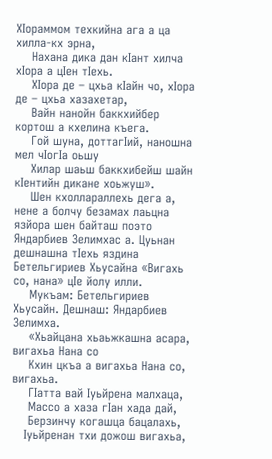ХIораммом техкийна ага а ца хилла-кх эрна,
    Нахана дика дан кIант хилча хIора а цIен тIехь.
    ХIора де – цхьа кIайн чо, хIора де – цхьа хазахетар,
    Вайн нанойн баккхийбер кортош а кхелина къега.
    Гой шуна, доттагIий, наношна мел чIогIа оьшу
    Хилар шаьш баккхибейш шайн кIентийн дикане хоьжуш».
    Шен кхоллараллехь дега а, нене а болчу безамах лаьцна язйора шен байташ поэто Яндарбиев Зелимхас а. Цуьнан дешнашна тIехь яздина Бетельгириев Хьусайна «Вигахь со, нана» цIе йолу илли.
    Мукъам: Бетельгириев Хьусайн. Дешнаш: Яндарбиев Зелимха.
    «Хьайцана хьаьжкашна асара, вигахьа Нана со
    Кхин цкъа а вигахьа Нана со, вигахьа.
    ГIатта вай Iуьйрена малхаца,
    Массо а хаза гIан хада дай,
    Берзинчу когашца бацалахь,
    Iуьйренан тхи дожош вигахьа,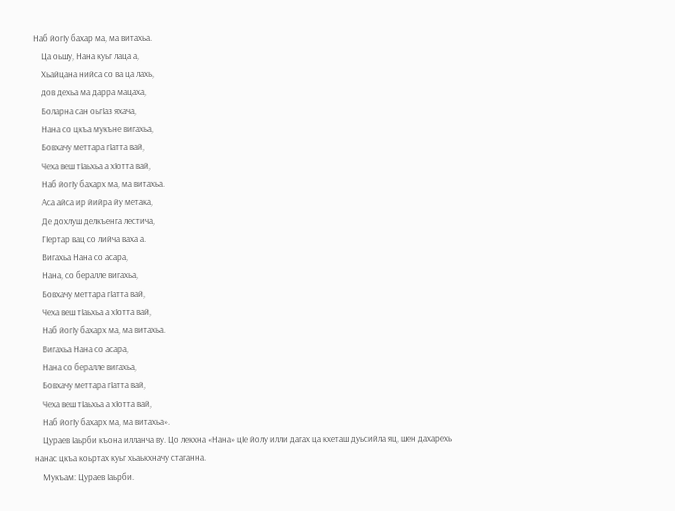Наб йогIу бахар ма, ма витахьа.
    Ца оьшу, Нана куьг лаца а,
    Хьайцана нийса со ва ца лахь,
    дов дехьа ма дарра мацаха,
    Боларна сан оьгIаз яхача,
    Нана со цкъа мукъне вигахьа,
    Бовхачу меттара гIатта вай,
    Чеха веш тIаьхьа а хIотта вай,
    Наб йогIу бахарх ма, ма витахьа.
    Аса айса ир йийра йу метака,
    Де дохлуш делкъенга лестича,
    ГIертар вац со лийча ваха а.
    Вигахьа Нана со асара,
    Нана, со бералле вигахьа,
    Бовхачу меттара гIатта вай,
    Чеха веш тIаьхьа а хIотта вай,
    Наб йогIу бахарх ма, ма витахьа.
    Вигахьа Нана со асара,
    Нана со бералле вигахьа,
    Бовхачу меттара гIатта вай,
    Чеха веш тIаьхьа а хIотта вай,
    Наб йогIу бахарх ма, ма витахьа».
    Цураев Iаьрби къона илланча ву. Цо лекхна «Нана» цIе йолу илли дагах ца кхеташ дуьсийла яц, шен дахарехь нанас цкъа коьртах куьг хьаькхначу стаганна.
    Мукъам: Цураев Iаьрби.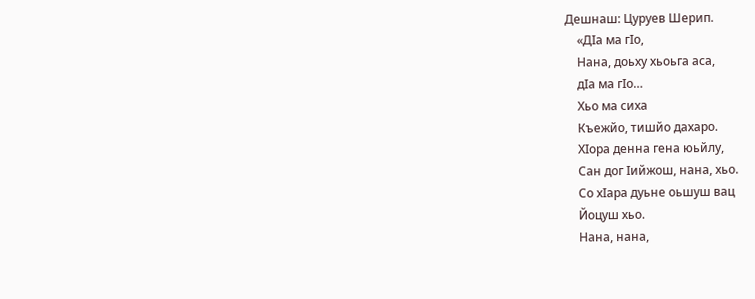Дешнаш: Цуруев Шерип.
    «ДIа ма гIо,
    Нана, доьху хьоьга аса,
    дIа ма гIо…
    Хьо ма сиха
    Къежйо, тишйо дахаро.
    ХIора денна гена юьйлу,
    Сан дог Iийжош, нана, хьо.
    Со хIара дуьне оьшуш вац
    Йоцуш хьо.
    Нана, нана,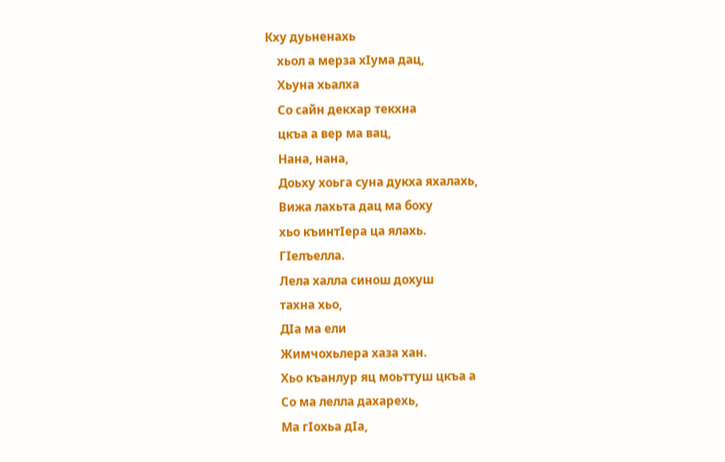Кху дуьненахь
    хьол а мерза хIума дац,
    Хьуна хьалха
    Со сайн декхар текхна
    цкъа а вер ма вац,
    Нана, нана,
    Доьху хоьга суна дукха яхалахь,
    Вижа лахьта дац ма боху
    хьо къинтIера ца ялахь.
    ГIелъелла.
    Лела халла синош дохуш
    тахна хьо,
    ДIа ма ели
    Жимчохьлера хаза хан.
    Хьо къанлур яц моьттуш цкъа а
    Со ма лелла дахарехь,
    Ма гIохьа дIа,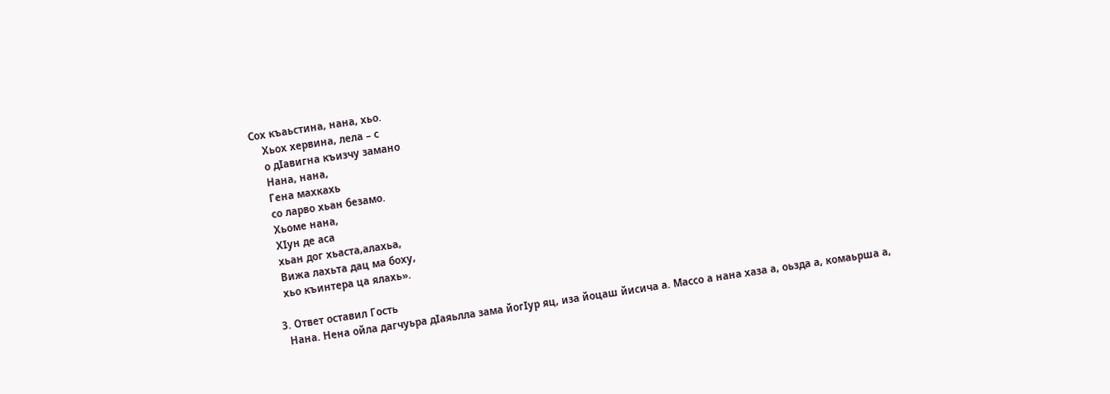Сох къаьстина, нана, хьо.
    Хьох хервина, лела – с
    о дIавигна къизчу замано
    Нана, нана,
    Гена махкахь
    со ларво хьан безамо.
    Хьоме нана,
    ХIун де аса
    хьан дог хьаста,алахьа,
    Вижа лахьта дац ма боху,
    хьо къинтера ца ялахь».

  3. Ответ оставил Гость
    Нана. Нена ойла дагчуьра дIаяьлла зама йогIур яц, иза йоцаш йисича а. Массо а нана хаза а, оьзда а, комаьрша а,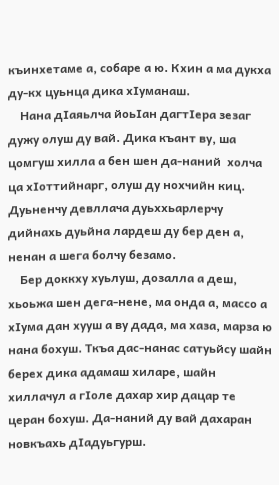къинхетаме а, собаре а ю. Кхин а ма дукха ду-кх цуьнца дика хIуманаш.
    Нана дIаяьлча йоьIан дагтIера зезаг дужу олуш ду вай. Дика къант ву, ша цомгуш хилла а бен шен да-наний  холча ца хIоттийнарг, олуш ду нохчийн киц. Дуьненчу девллача дуьххьарлерчу дийнахь дуьйна лардеш ду бер ден а, ненан а шега болчу безамо.
    Бер доккху хуьлуш, дозалла а деш, хьоьжа шен дега-нене, ма онда а, массо а хIума дан хууш а ву дада, ма хаза, марза ю нана бохуш. Ткъа дас-нанас сатуьйсу шайн берех дика адамаш хиларе, шайн хиллачул а гIоле дахар хир дацар те церан бохуш. Да-наний ду вай дахаран новкъахь дIадуьгурш.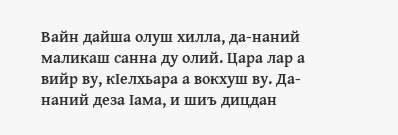Вайн дайша олуш хилла, да-наний маликаш санна ду олий. Цара лар а вийр ву, кIелхьара а вокхуш ву. Да-наний деза Iама, и шиъ дицдан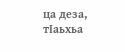ца деза, тIаьхьа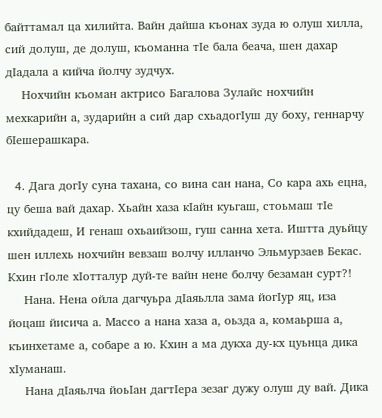байттамал ца хилийта. Вайн дайша къонах зуда ю олуш хилла, сий долуш, де долуш, къоманна тIе бала беача, шен дахар дIадала а кийча йолчу зудчух.
    Нохчийн къоман актрисо Багалова Зулайс нохчийн мехкарийн а, зударийн а сий дар схьадогIуш ду боху, геннарчу бIешерашкара.

  4. Дага догIу суна тахана, со вина сан нана, Со кара ахь ецна, цу беша вай дахар. Хьайн хаза кIайн куьгаш, стоьмаш тIе кхийдадеш, И генаш охьаийзош, гуш санна хета. Иштта дуьйцу шен иллехь нохчийн вевзаш волчу илланчо Эльмурзаев Бекас. Кхин гIоле хIотталур дуй-те вайн нене болчу безаман сурт?!
    Нана. Нена ойла дагчуьра дIаяьлла зама йогIур яц, иза йоцаш йисича а. Массо а нана хаза а, оьзда а, комаьрша а, къинхетаме а, собаре а ю. Кхин а ма дукха ду-кх цуьнца дика хIуманаш.
    Нана дIаяьлча йоьIан дагтIера зезаг дужу олуш ду вай. Дика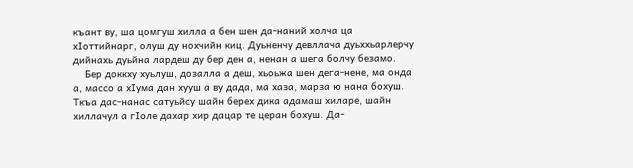къант ву, ша цомгуш хилла а бен шен да-наний холча ца хIоттийнарг, олуш ду нохчийн киц. Дуьненчу девллача дуьххьарлерчу дийнахь дуьйна лардеш ду бер ден а, ненан а шега болчу безамо.
    Бер доккху хуьлуш, дозалла а деш, хьоьжа шен дега-нене, ма онда а, массо а хIума дан хууш а ву дада, ма хаза, марза ю нана бохуш. Ткъа дас-нанас сатуьйсу шайн берех дика адамаш хиларе, шайн хиллачул а гIоле дахар хир дацар те церан бохуш. Да-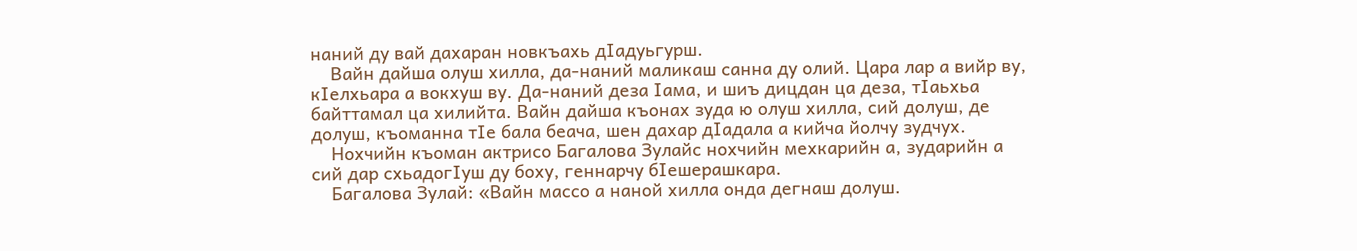наний ду вай дахаран новкъахь дIадуьгурш.
    Вайн дайша олуш хилла, да-наний маликаш санна ду олий. Цара лар а вийр ву, кIелхьара а вокхуш ву. Да-наний деза Iама, и шиъ дицдан ца деза, тIаьхьа байттамал ца хилийта. Вайн дайша къонах зуда ю олуш хилла, сий долуш, де долуш, къоманна тIе бала беача, шен дахар дIадала а кийча йолчу зудчух.
    Нохчийн къоман актрисо Багалова Зулайс нохчийн мехкарийн а, зударийн а сий дар схьадогIуш ду боху, геннарчу бIешерашкара.
    Багалова Зулай: «Вайн массо а наной хилла онда дегнаш долуш.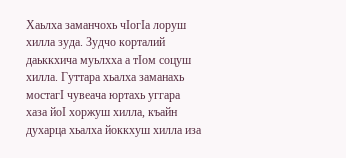Хаьлха заманчохь чIогIа лоруш хилла зуда. Зудчо корталий даьккхича муьлхха а тIом соцуш хилла. Гуттара хьалха заманахь мостагI чувеача юртахь уггара хаза йоI хоржуш хилла, къайн духарца хьалха йоккхуш хилла иза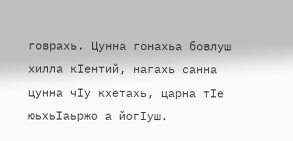говрахь. Цунна гонахьа бовлуш хилла кIентий, нагахь санна цунна чIу кхетахь, царна тIе юьхьIаьржо а йогIуш.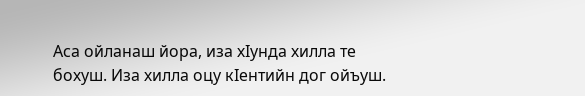Аса ойланаш йора, иза хIунда хилла те бохуш. Иза хилла оцу кIентийн дог ойъуш.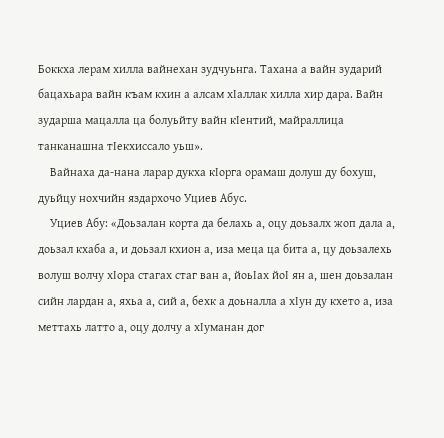Боккха лерам хилла вайнехан зудчуьнга. Тахана а вайн зударий бацахьара вайн къам кхин а алсам хIаллак хилла хир дара. Вайн зударша мацалла ца болуьйту вайн кIентий, майраллица танканашна тIекхиссало уьш».
    Вайнаха да-нана ларар дукха кIорга орамаш долуш ду бохуш, дуьйцу нохчийн яздархочо Уциев Абус.
    Уциев Абу: «Доьзалан корта да белахь а, оцу доьзалх жоп дала а, доьзал кхаба а, и доьзал кхион а, иза меца ца бита а, цу доьзалехь волуш волчу хIора стагах стаг ван а, йоьIах йоI ян а, шен доьзалан сийн лардан а, яхьа а, сий а, бехк а доьналла а хIун ду кхето а, иза меттахь латто а, оцу долчу а хIуманан дог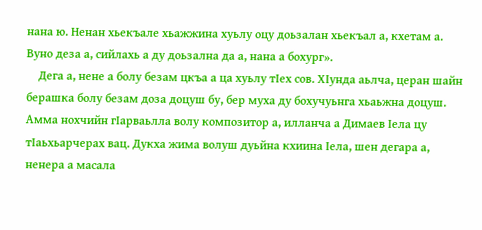нана ю. Ненан хьекъале хьажжина хуьлу оцу доьзалан хьекъал а, кхетам а. Вуно деза а, сийлахь а ду доьзална да а, нана а бохург».
    Дега а, нене а болу безам цкъа а ца хуьлу тIех сов. ХIунда аьлча, церан шайн берашка болу безам доза доцуш бу, бер муха ду бохучуьнга хьаьжна доцуш. Амма нохчийн гIарваьлла волу композитор а, илланча а Димаев Iела цу тIаьхьарчерах вац. Дукха жима волуш дуьйна кхиина Iела, шен дегара а, ненера а масала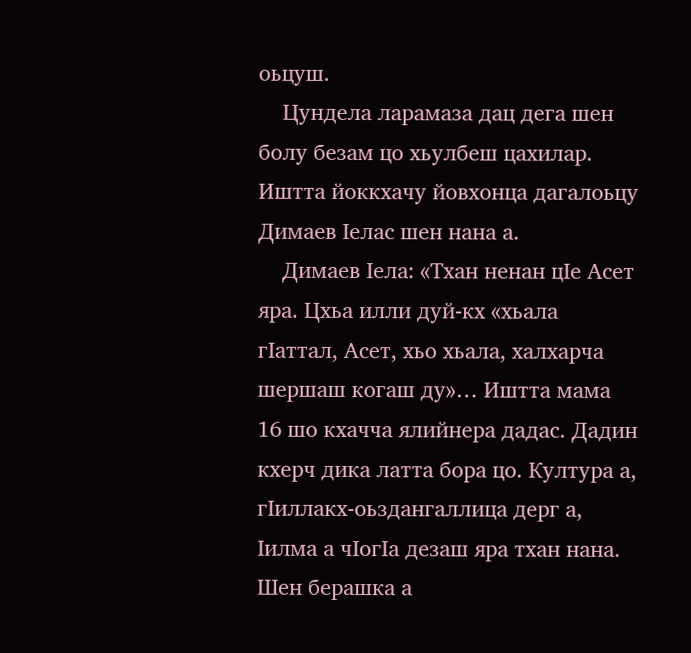оьцуш.
    Цундела ларамаза дац дега шен болу безам цо хьулбеш цахилар. Иштта йоккхачу йовхонца дагалоьцу Димаев Iелас шен нана а.
    Димаев Iела: «Тхан ненан цIе Асет яра. Цхьа илли дуй-кх «хьала гIаттал, Асет, хьо хьала, халхарча шершаш когаш ду»… Иштта мама 16 шо кхачча ялийнера дадас. Дадин кхерч дика латта бора цо. Култура а, гIиллакх-оьздангаллица дерг а, Iилма а чIогIа дезаш яра тхан нана. Шен берашка а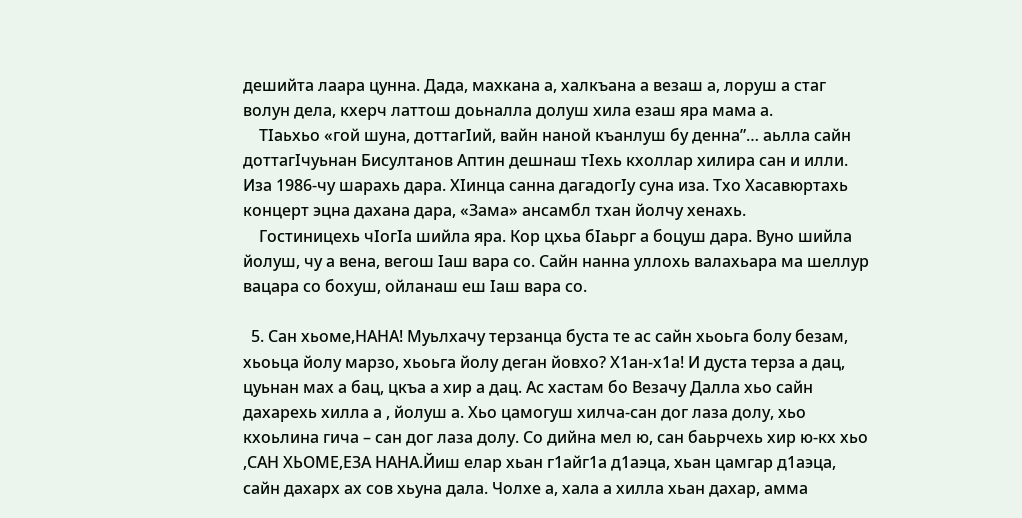дешийта лаара цунна. Дада, махкана а, халкъана а везаш а, лоруш а стаг волун дела, кхерч латтош доьналла долуш хила езаш яра мама а.
    ТIаьхьо «гой шуна, доттагIий, вайн наной къанлуш бу денна”… аьлла сайн доттагIчуьнан Бисултанов Аптин дешнаш тIехь кхоллар хилира сан и илли. Иза 1986-чу шарахь дара. ХIинца санна дагадогIу суна иза. Тхо Хасавюртахь концерт эцна дахана дара, «Зама» ансамбл тхан йолчу хенахь.
    Гостиницехь чIогIа шийла яра. Кор цхьа бIаьрг а боцуш дара. Вуно шийла йолуш, чу а вена, вегош Iаш вара со. Сайн нанна уллохь валахьара ма шеллур вацара со бохуш, ойланаш еш Iаш вара со.

  5. Сан хьоме,НАНА! Муьлхачу терзанца буста те ас сайн хьоьга болу безам, хьоьца йолу марзо, хьоьга йолу деган йовхо? Х1ан-х1а! И дуста терза а дац, цуьнан мах а бац, цкъа а хир а дац. Ас хастам бо Везачу Далла хьо сайн дахарехь хилла а , йолуш а. Хьо цамогуш хилча-сан дог лаза долу, хьо кхоьлина гича – сан дог лаза долу. Со дийна мел ю, сан баьрчехь хир ю-кх хьо ,САН ХЬОМЕ,ЕЗА НАНА.Йиш елар хьан г1айг1а д1аэца, хьан цамгар д1аэца, сайн дахарх ах сов хьуна дала. Чолхе а, хала а хилла хьан дахар, амма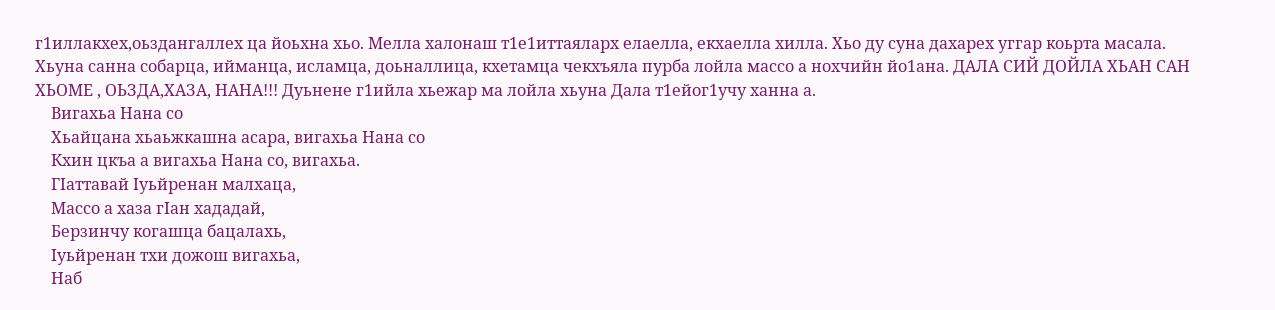г1иллакхех,оьздангаллех ца йоьхна хьо. Мелла халонаш т1е1иттаяларх елаелла, екхаелла хилла. Хьо ду суна дахарех уггар коьрта масала. Хьуна санна собарца, ийманца, исламца, доьналлица, кхетамца чекхъяла пурба лойла массо а нохчийн йо1ана. ДАЛА СИЙ ДОЙЛА ХЬАН САН ХЬОМЕ , ОЬЗДА,ХАЗА, НАНА!!! Дуьнене г1ийла хьежар ма лойла хьуна Дала т1ейог1учу ханна а.
    Вигахьа Нана со
    Хьайцана хьаьжкашна асара, вигахьа Нана со
    Кхин цкъа а вигахьа Нана со, вигахьа.
    ГIаттавай Iуьйренан малхаца,
    Массо а хаза гIан хададай,
    Берзинчу когашца бацалахь,
    Iуьйренан тхи дожош вигахьа,
    Наб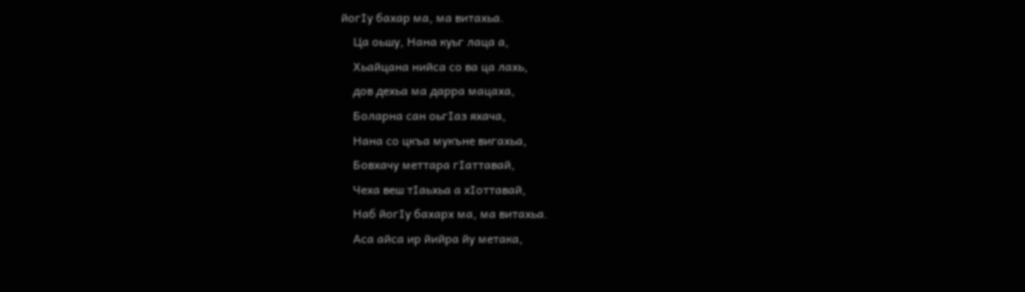йогIу бахар ма, ма витахьа.
    Ца оьшу, Нана куьг лаца а,
    Хьайцана нийса со ва ца лахь,
    дов дехьа ма дарра мацаха,
    Боларна сан оьгIаз яхача,
    Нана со цкъа мукъне вигахьа,
    Бовхачу меттара гIаттавай,
    Чеха веш тIаьхьа а хIоттавай,
    Наб йогIу бахарх ма, ма витахьа.
    Аса айса ир йийра йу метака,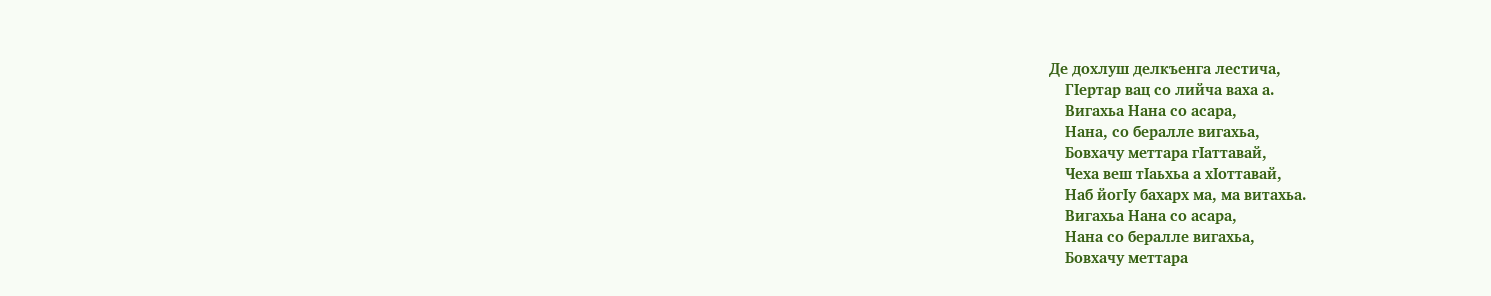Де дохлуш делкъенга лестича,
    ГIертар вац со лийча ваха а.
    Вигахьа Нана со асара,
    Нана, со бералле вигахьа,
    Бовхачу меттара гIаттавай,
    Чеха веш тIаьхьа а хIоттавай,
    Наб йогIу бахарх ма, ма витахьа.
    Вигахьа Нана со асара,
    Нана со бералле вигахьа,
    Бовхачу меттара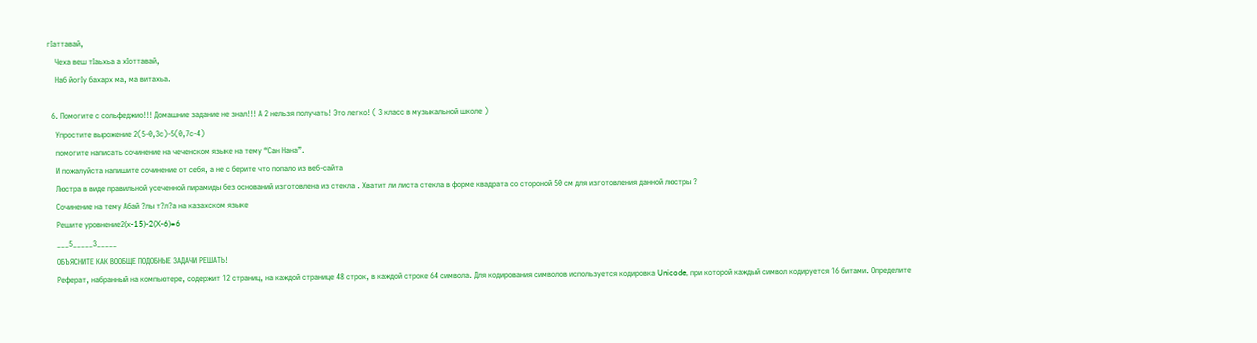гIаттавай,
    Чеха веш тIаьхьа а хIоттавай,
    Наб йогIу бахарх ма, ма витахьа.

  6. Помогите с сольфеджио!!! Домашние задание не знал!!! А 2 нельзя получать! Это легко! ( 3 класс в музыкальной школе )
    Упростите вырожение 2(5-0,3с)-5(0,7с-4)
    помогите написать сочинение на чеченском языке на тему “Сан Нана”.
    И пожалуйста напишите сочинение от себя, а не с берите что попало из веб-сайта
    Люстра в виде правильной усеченной пирамиды без оснований изготовлена из стекла . Хватит ли листа стекла в форме квадрата со стороной 50 см для изготовления данной люстры ?
    Сочинение на тему Абай ?лы т?л?а на казахском языке
    Решите уровнение2(x-15)-2(X-6)=6
    ___5_____3_____
    ОБЪЯСНИТЕ КАК ВООБЩЕ ПОДОБНЫЕ ЗАДАЧИ РЕШАТЬ!
    Реферат, набранный на компьютере, содержит 12 страниц, на каждой странице 48 строк, в каждой строке 64 символа. Для кодирования символов используется кодировка Unicode, при которой каждый символ кодируется 16 битами. Определите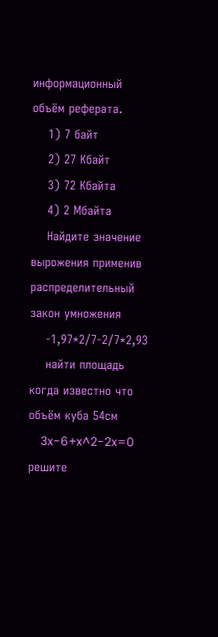информационный объём реферата.
    1) 7 байт
    2) 27 Кбайт
    3) 72 Кбайта
    4) 2 Мбайта
    Найдите значение вырожения применив распределительный закон умножения
    -1,97*2/7-2/7*2,93
    найти площадь когда известно что объём куба 54см
    3x-6+x^2-2x=0 решите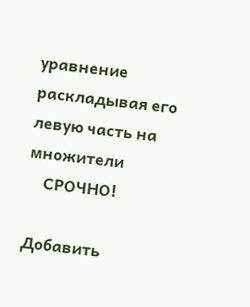уравнение раскладывая его левую часть на множители
    СРОЧНО!

Добавить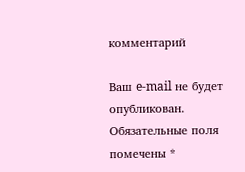комментарий

Ваш e-mail не будет опубликован. Обязательные поля помечены *